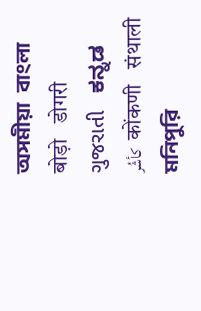অসমীয়া   বাংলা   बोड़ो   डोगरी   ગુજરાતી   ಕನ್ನಡ   كأشُر   कोंकणी   संथाली   মনিপুরি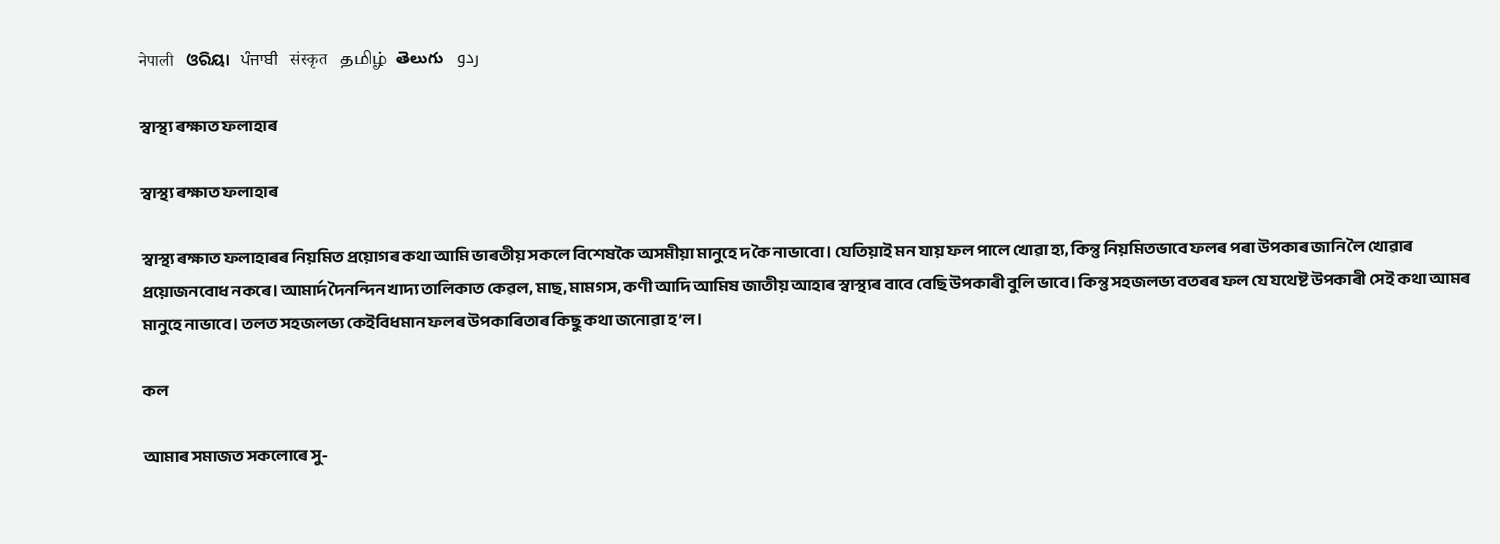नेपाली   ଓରିୟା   ਪੰਜਾਬੀ   संस्कृत   தமிழ்  తెలుగు   ردو

স্বাস্থ্য ৰক্ষাত ফলাহাৰ

স্বাস্থ্য ৰক্ষাত ফলাহাৰ

স্বাস্থ্য ৰক্ষাত ফলাহাৰৰ নিয়মিত প্ৰয়োগৰ কথা আমি ভাৰতীয় সকলে বিশেষকৈ অসমীয়া মানুহে দ কৈ নাভাবো। যেতিয়াই মন যায় ফল পালে খোৱা হ্য, কিন্তু নিয়মিতভাবে ফলৰ পৰা উপকাৰ জানি লৈ খোৱাৰ প্ৰয়োজনবোধ নকৰে। আমাৰ্দ দৈনন্দিন খাদ্য তালিকাত কেৱল, মাছ, মামগস, কণী আদি আমিষ জাতীয় আহাৰ স্বাস্থ্যৰ বাবে বেছি উপকাৰী বুলি ভাবে। কিন্তু সহজলভ্য বতৰৰ ফল যে যথেষ্ট উপকাৰী সেই কথা আমৰ মানুহে নাভাবে। তলত সহজলভ্য কেইবিধমান ফলৰ উপকাৰিতাৰ কিছু কথা জনোৱা হ’ল।

কল

আমাৰ সমাজত সকলোৰে সু-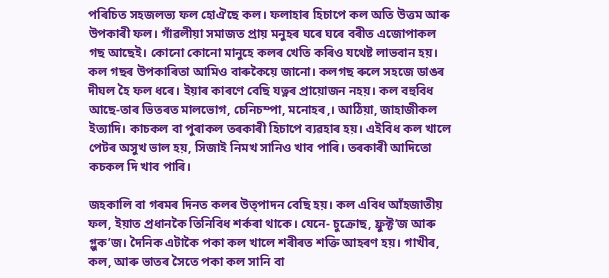পৰিচিত সহজলভ্য ফল হোঐছে কল। ফলাহাৰ হিচাপে কল অতি উত্তম আৰু উপকাৰী ফল। গাঁৱলীয়া সমাজত প্ৰায় মনুহৰ ঘৰে ঘৰে বৰীত এজোপাকল গছ আছেই। কোনো কোনো মানুহে কলৰ খেতি কৰিও যথেষ্ট লাভবান হয়। কল গছৰ উপকাৰিতা আমিও বাৰুকৈয়ে জানো। কলগছ ৰুলে সহজে ডাঙৰ দীঘল হৈ ফল ধৰে। ইয়াৰ কাৰণে বেছি যত্নৰ প্ৰায়োজন নহয়। কল বহুবিধ আছে-তাৰ ভিতৰত মালভোগ, চেনিচম্পা, মনোহৰ,। আঠিয়া, জাহাজীকল ইত্যাদি। কাচকল বা পুৰাকল তৰকাৰী হিচাপে ব্যৱহাৰ হয়। এইবিধ কল খালে পেটৰ অসুখ ভাল হয়, সিজাই নিমখ সানিও খাব পাৰি। তৰকাৰী আদিতো কচকল দি খাব পাৰি।

জহকালি বা গৰমৰ দিনত কলৰ উত্পাদন বেছি হয়। কল এবিধ আঁহজাতীয় ফল, ইয়াত প্ৰধানকৈ তিনিবিধ শৰ্কৰা থাকে। যেনে- চুক্ৰোছ, ফ্ৰুক্ট’জ আৰু গ্লুক’জ। দৈনিক এটাকৈ পকা কল খালে শৰীৰত শক্তি আহৰণ হয়। গাখীৰ, কল, আৰু ভাতৰ সৈতে পকা কল সানি বা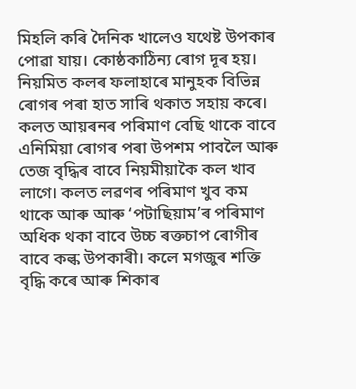মিহলি কৰি দৈনিক খালেও যথেষ্ট উপকাৰ পোৱা যায়। কোষ্ঠকাঠিন্য ৰোগ দূৰ হয়। নিয়মিত কলৰ ফলাহাৰে মানুহক বিভিন্ন ৰোগৰ পৰা হাত সাৰি থকাত সহায় কৰে। কলত আয়ৰনৰ পৰিমাণ বেছি থাকে বাবে এনিমিয়া ৰোগৰ পৰা উপশম পাবলৈ আৰু তেজ বৃদ্ধিৰ বাবে নিয়মীয়াকৈ কল খাব লাগে। কলত লৱণৰ পৰিমাণ খুব কম থাকে আৰু আৰু ‘পটাছিয়াম’ৰ পৰিমাণ অধিক থকা বাবে উচ্চ ৰক্তচাপ ৰোগীৰ বাবে কল্ক উপকাৰী। কলে মগজুৰ শক্তি বৃদ্ধি কৰে আৰু শিকাৰ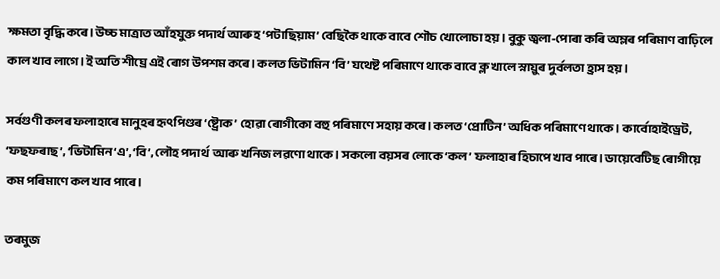ক্ষমতা বৃদ্ধি কৰে। উচ্চ মাত্ৰাত আঁহযুক্ত পদাৰ্থ আৰুহ ‘পটাছিয়াম’ বেছিকৈ থাকে বাবে শৌচ খোলোচা হয়। বুকু জ্বলা-পোৰা কৰি অম্লৰ পৰিমাণ বাঢ়িলে কাল খাব লাগে। ই অতি শীঘ্ৰে এই ৰোগ উপশম কৰে। কলত ভিটামিন ‘বি’ যথেষ্ট পৰিমাণে থাকে বাবে ক্ল খালে স্নায়ুৰ দুৰ্বলতা হ্ৰাস হয়।

সৰ্বগুণী কলৰ ফলাহাৰে মানুহৰ হৃৎপিণ্ডৰ ‘ষ্ট্ৰোক’ হোৱা ৰোগীকো বহু পৰিমাণে সহায় কৰে। কলত ‘প্ৰোটিন’ অধিক পৰিমাণে থাকে। কাৰ্বোহাইড্ৰেট, ‘ফছফৰাছ’, ‘ভিটামিন ‘এ’, ‘বি’, লৌহ পদাৰ্থ  আৰু খনিজ লৱণো থাকে। সকলো বয়সৰ লোকে ‘কল’ ফলাহাৰ হিচাপে খাব পাৰে। ডায়েবেটিছ ৰোগীয়ে কম পৰিমাণে কল খাব পাৰে।

তৰমুজ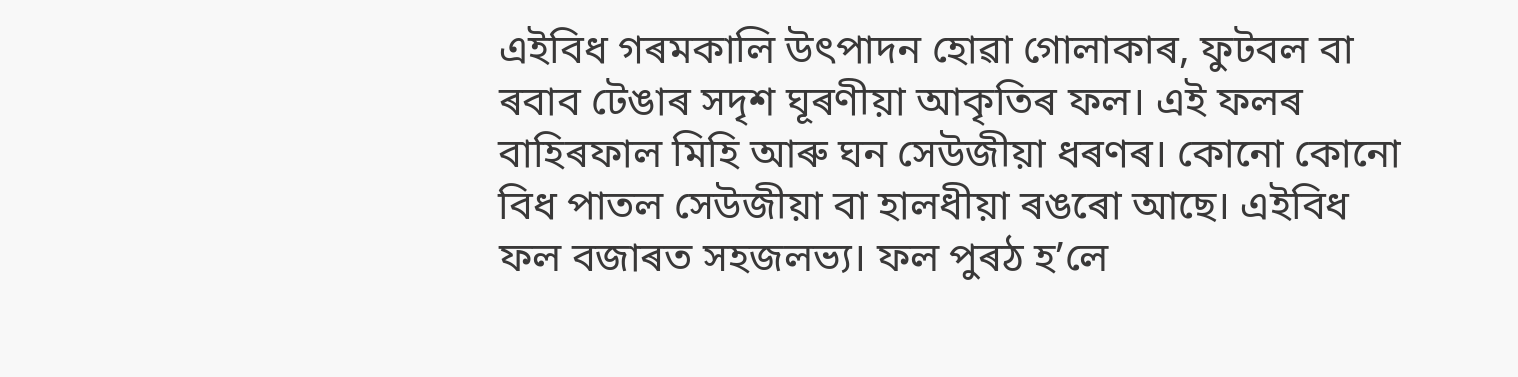এইবিধ গৰমকালি উৎপাদন হোৱা গোলাকাৰ, ফুটবল বা ৰবাব টেঙাৰ সদৃশ ঘূৰণীয়া আকৃতিৰ ফল। এই ফলৰ বাহিৰফাল মিহি আৰু ঘন সেউজীয়া ধৰণৰ। কোনো কোনো বিধ পাতল সেউজীয়া বা হালধীয়া ৰঙৰো আছে। এইবিধ ফল বজাৰত সহজলভ্য। ফল পুৰঠ হ’লে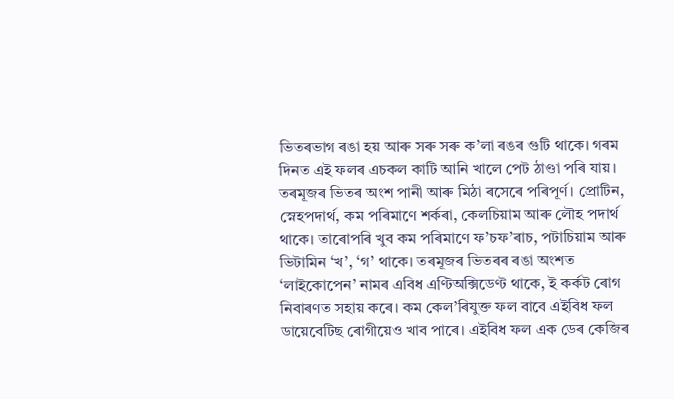ভিতৰভাগ ৰঙা হয় আৰু সৰু সৰু ক’লা ৰঙৰ গুটি থাকে। গৰম দিনত এই ফলৰ এচকল কাটি আনি খালে পেট ঠাণ্ডা পৰি যায়। তৰমূজৰ ভিতৰ অংশ পানী আৰু মিঠা ৰসেৰে পৰিপূৰ্ণ। প্ৰোটিন, স্নেহপদাৰ্থ, কম পৰিমাণে শৰ্কৰা, কেলচিয়াম আৰু লৌহ পদাৰ্থ থাকে। তাৰোপৰি খুব কম পৰিমাণে ফ’চফ’ৰাচ, পটাচিয়াম আৰু ভিটামিন ‘খ’, ‘গ’ থাকে। তৰমূজৰ ভিতৰৰ ৰঙা অংশত ‘লাইকোপেন’ নামৰ এবিধ এণ্টিঅক্সিডেণ্ট থাকে, ই কৰ্কট ৰোগ নিবাৰণত সহায় কৰে। কম কেল’ৰিযুক্ত ফল বাবে এইবিধ ফল ডায়েবেটিছ ৰোগীয়েও খাব পাৰে। এইবিধ ফল এক ডেৰ কেজিৰ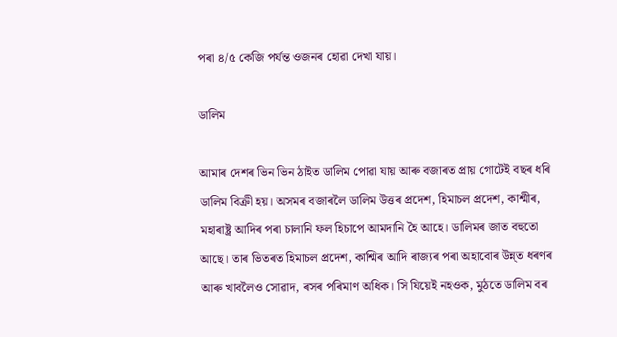পৰা ৪/৫ কেজি পৰ্যন্ত ওজনৰ হোৱা দেখা যায়।

ডালিম

আমাৰ দেশৰ ভিন ভিন ঠাইত ডালিম পোৱা যায় আৰু বজাৰত প্ৰায় গোটেই বছৰ ধৰি ডালিম বিক্ৰী হয়। অসমৰ বজাৰলৈ ডালিম উত্তৰ প্ৰদেশ, হিমাচল প্ৰদেশ, কাশ্মীৰ, মহাৰাষ্ট্ৰ আদিৰ পৰা চালানি ফল হিচাপে আমদানি হৈ আহে। ডালিমৰ জাত বহুতো আছে। তাৰ ভিতৰত হিমাচল প্ৰদেশ, কাশ্মিৰ আদি ৰাজ্যৰ পৰা অহাবোৰ উন্ন্ত ধৰণৰ আৰু খাবলৈও সোৱাদ, ৰসৰ পৰিমাণ অধিক। সি যিয়েই নহওক, মুঠতে ডালিম বৰ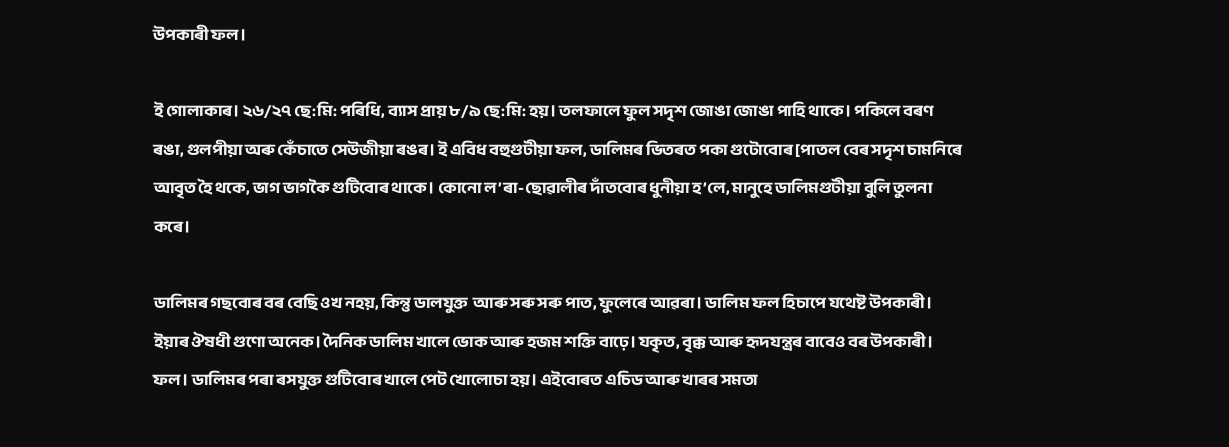উপকাৰী ফল।

ই গোলাকাৰ। ২৬/২৭ ছে:মি: পৰিধি, ব্যাস প্ৰায় ৮/৯ ছে:মি: হয়। তলফালে ফুল সদৃশ জোঙা জোঙা পাহি থাকে। পকিলে বৰণ ৰঙা, গুলপীয়া অৰু কেঁচাতে সেউজীয়া ৰঙৰ। ই এবিধ বহুগুটীয়া ফল, ডালিমৰ ভিতৰত পকা গুটোবোৰ [পাতল বেৰ সদৃশ চামনিৰে আবৃত হৈ থকে, ভাগ ভাগকৈ গুটিবোৰ থাকে। কোনো ল’ৰা-ছোৱালীৰ দাঁতবোৰ ধুনীয়া হ’লে, মানুহে ডালিমগুটীয়া বুলি তুলনা কৰে।

ডালিমৰ গছবোৰ বৰ বেছি ওখ নহয়, কিন্তু ডালযুক্ত  আৰু সৰু সৰু পাত, ফুলেৰে আৱৰা। ডালিম ফল হিচাপে যথেষ্ট উপকাৰী। ইয়াৰ ঔষধী গুণো অনেক। দৈনিক ডালিম খালে ভোক আৰু হজম শক্তি বাঢ়ে। যকৃত, বৃক্ক আৰু হৃদযন্ত্ৰৰ বাবেও বৰ উপকাৰী। ফল। ডালিমৰ পৰা ৰসযুক্ত গুটিবোৰ খালে পেট খোলোচা হয়। এইবোৰত এচিড আৰু খাৰৰ সমতা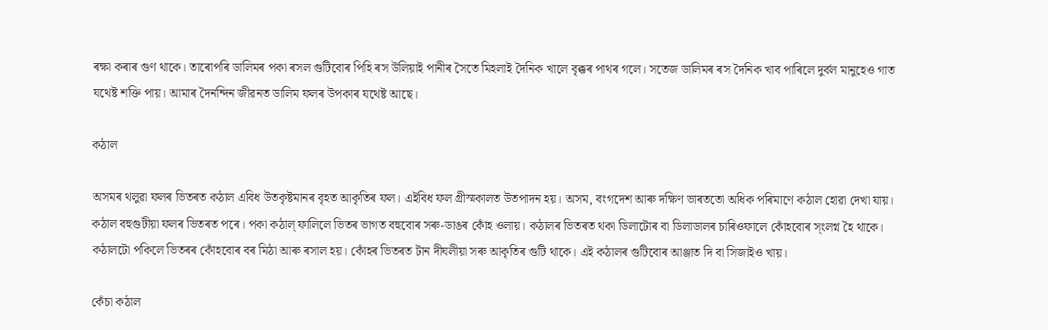ৰক্ষা কৰাৰ গুণ থাকে। তাৰোপৰি ডালিমৰ পকা ৰসল গুটিবোৰ পিহি ৰস উলিয়াই পানীৰ সৈতে মিহলাই দৈনিক খালে বৃক্কৰ পাথৰ গলে। সতেজ ডালিমৰ ৰস দৈনিক খাব পাৰিলে দুৰ্বল মানুহেও গাত যথেষ্ট শক্তি পায়। আমাৰ দৈনন্দিন জীৱনত ডালিম ফলৰ উপকাৰ যথেষ্ট আছে।

কঠাল

অসমৰ থলুৱা ফলৰ ভিতৰত কঠাল এবিধ উতকৃষ্টমানৰ বৃহত আকৃতিৰ ফল। এইবিধ ফল গ্ৰীস্মকালত উতপাদন হয়। অসম, বংগদেশ আৰু দক্ষিণ ভাৰততো অধিক পৰিমাণে কঠাল হোৱা দেখা যায়। কঠাল বহুগুটীয়া ফলৰ ভিতৰত পৰে। পকা কঠাল্ ফালিলে ভিতৰ ভাগত বহুবোৰ সৰু-ডাঙৰ কোঁহ ওলায়। কঠালৰ ভিতৰত থকা ডিলাটোৰ বা ডিলাডালৰ চাৰিওফালে কোঁহবোৰ স্ংলগ্ন হৈ থাকে। কঠালটো পকিলে ভিতৰৰ কোঁহবোৰ বৰ মিঠা আৰু ৰসাল হয়। কোঁহৰ ভিতৰত টান দীঘলীয়া সৰু আকৃতিৰ গুটি থাকে। এই কঠালৰ গুটিবোৰ আঞ্জাত দি বা সিজাইও খায়।

কেঁচা কঠাল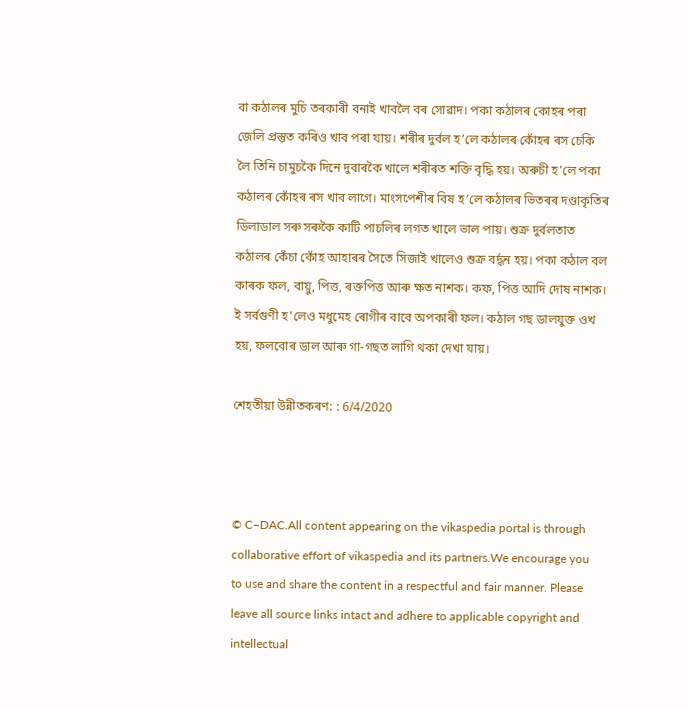বা কঠালৰ মুচি তৰকাৰী বনাই খাবলৈ বৰ সোৱাদ। পকা কঠালৰ কোহৰ পৰা জেলি প্ৰস্তুত কৰিও খাব পৰা যায়। শৰীৰ দুৰ্বল হ’লে কঠালৰ কোঁহৰ ৰস চেকি লৈ তিনি চামুচকৈ দিনে দুবাৰকৈ খালে শৰীৰত শক্তি বৃদ্ধি হয়। অৰুচী হ’লে পকা কঠালৰ কোঁহৰ ৰস খাব লাগে। মাংসপেশীৰ বিষ হ’লে কঠালৰ ভিতৰৰ দণ্ডাকৃতিৰ ডিলাডাল সৰু সৰুকৈ কাটি পাচলিৰ লগত খালে ভাল পায়। শুক্ৰ দুৰ্বলতাত কঠালৰ কেঁচা কোঁহ আহাৰৰ সৈতে সিজাই খালেও শুক্ৰ বৰ্দ্ধন হয়। পকা কঠাল বল কাৰক ফল, বায়ু, পিত্ত, ৰক্তপিত্ত আৰু ক্ষত নাশক। কফ, পিত্ত আদি দোষ নাশক। ই সৰ্বগুণী হ’লেও মধুমেহ ৰোগীৰ বাবে অপকাৰী ফল। কঠাল গছ ডালযুক্ত ওখ হয়, ফলবোৰ ডাল আৰু গা-গছত লাগি থকা দেখা যায়।

শেহতীয়া উন্নীতকৰণ: : 6/4/2020



© C–DAC.All content appearing on the vikaspedia portal is through collaborative effort of vikaspedia and its partners.We encourage you to use and share the content in a respectful and fair manner. Please leave all source links intact and adhere to applicable copyright and intellectual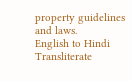property guidelines and laws.
English to Hindi Transliterate